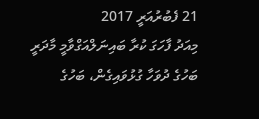21 ފެބުރުއަރީ 2017
މިއަދު ފާހަގަ ކުރާ ބައިނަލްއަގްވާމީ މާދަރީ ބަހުގެ ދުވަހާ ގުޅުވައިގެން، ބަހުގެ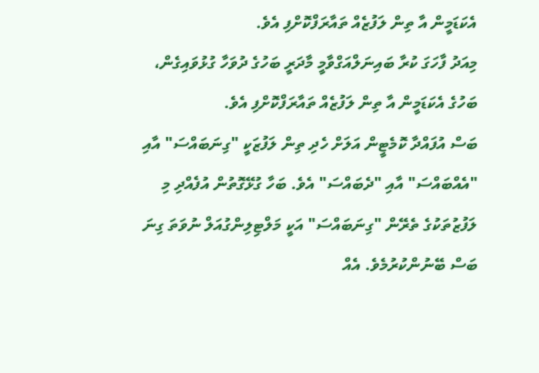އެކަޑަމީން އާ ތިން ލަފުޒެއް ތައާރަފްކޮށްފި އެވެ.
މިއަދު ފާހަގަ ކުރާ ބައިނަލްއަގްވާމީ މާދަރީ ބަހުގެ ދުވަހާ ގުޅުވައިގެން، ބަހުގެ އެކަޑަމީން އާ ތިން ލަފުޒެއް ތައާރަފްކޮށްފި އެވެ.
ބަސް އުފައްދާ ކޮމެޓީން އަލަށް ހެދި ތިން ލަފުޒަކީ "ގިނަބައްސަ" އާއި "އެއްބައްސަ" އާއި "ދެބައްސަ" އެވެ. ބަހާ ގުޅޭގޮތުން އުފެއްދި މި ލަފުޒުތަކުގެ ތެރޭން "ގިނަބައްސަ" އަކީ މަލްޓިލިންގުއަލް ނުވަތަ ގިނަ ބަސް ބޭނުންކުރުމެވެ. އެއް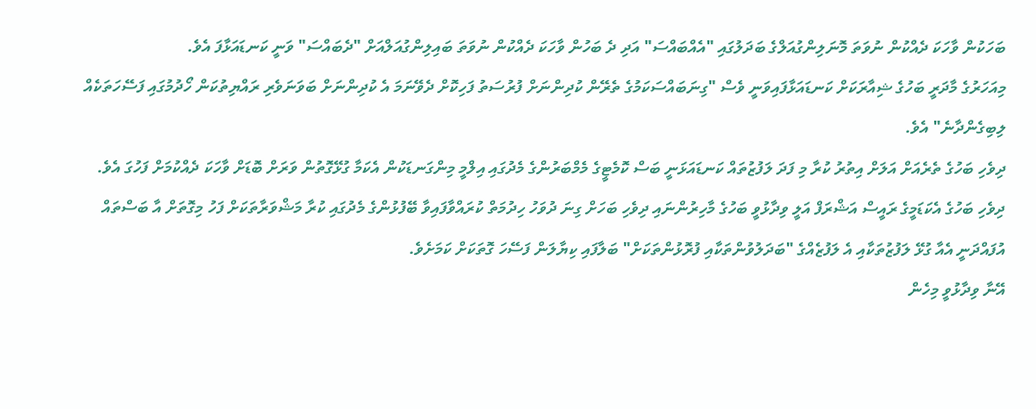ބަހަކުން ވާހަކަ ދެއްކުން ނުވަތަ މޮނަލިންގުއަލްގެ ބަދަލުގައި "އެއްބައްސަ" އަދި ދެ ބަހުން ވާހަކަ ދެއްކުން ނުވަތަ ބައިލިންގުއަލްއަށް "ދެބައްސަ" ވަނީ ކަނޑައަޅާފަ އެވެ.
މިއަހަރުގެ މާދަރީ ބަހުގެ ޝިއާރަކަށް ކަނޑައަޅާފައިވަނީ ވެސް "ގިނަބައްސަކަމުގެ ތެރޭން ކުދިންނަށް ފުރުސަތު ފަހިކޮށް ދެވޭނަމަ އެ ކުދިންނަށް ބަވަނަވެރި ރައްޔިތުކަން ހޯދުމުގައި ފަސޭހަތަކެއް ލިބިގެންދާނެ" އެވެ.
ދިވެހި ބަހުގެ ތެރެއަށް އަލަށް އިތުރު ކުރާ މި ފަދަ ލަފުޒުތައް ކަނޑައަޅަނީ ބަސް ކޮމެޓީގެ މެމްބަރުންގެ މެދުގައި އިލްމީ މިންގަނޑަކުން އެކަމާ ގުޅޭގޮތުން ވަރަށް ބޮޑަށް ވާހަކަ ދެއްކުމަށް ފަހުގަ އެވެ.
ދިވެހި ބަހުގެ އެކަޑަމީގެ ރައީސް އަޝްރަފް އަލީ ވިދާޅުވީ ބަހުގެ މާހިރުންނައި ދިވެހި ބަހަށް ގިނަ ދުވަހު ހިދުމަތް ކުރައްވާފައިވާ ބޭފުޅުންގެ މެދުގައި ކުރާ މަޝްވަރާތަކަށް ފަހު މިގޮތަށް އާ ބަސްތައް އުފައްދަނީ އެއާ ގުޅޭ ލަފުޒުތަކާއި އެ ލަފުޒެއްގެ "ބަދަލުވުންތަކާއި ފުރޮޅުންތަކަށް" ބަލާފައި ކިޔާލަން ފަސޭހަ ގޮތަކަށް ކަމަށެވެ.
އޭނާ ވިދާޅުވީ މިހެން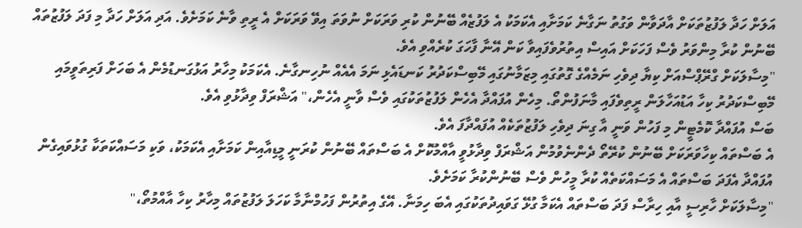އަލަށް ހަދާ ލަފުޒުތަކަށް އާދަވާން ވަގުތު ނަގާނެ ކަމަށާއި އެކަމަކު އެ ލަފުޒެއް ބޭނުން ކުރި ވަރަކަށް ނުވަތަ އިވޭ ވަރަކަށް އެ ރީތި ވާނެ ކަމަށެވެ. އަދި އަލަށް ހަދާ މި ފަދަ ލަފުޒުތައް ބޭނުން ކުރާ މިންވަރު ވެސް ފަހަކަށް އައިސް އިތުރުވެފައިވާ ކަން އޭނާ ފާހަގަ ކުރެއްވި އެވެ.
"މިސާލަކަށް ގްރޭޕްސްއަށް ކިޔާ ދިވެހި ނަމެއްގެ ގޮތުގައި މިޒަމާނުގައި މޭބިސްކަދުރު ކަނޑައެޅި ނަމަ އެއެއް ނުހިނގާނެ. އެކަމަކު މިހާރު އަޅުގަނޑުމެން އެ ބަހަށް ފަރިތަވީމައި މޭބިސްކަދުރު ކިހާ އަޑުއަހާލަން ރީތިވެފައި މާނަފުންތޯ. މިހެން އުފައްދާ އެހެން ލަފުޒުތަކުގައި ވެސް ވާނީ އެހެން،" އަޝްރަފް ވިދާޅުވި އެވެ.
ބަސް އުފައްދާ ކޮމެޓީން މި ފަހުން ވަނީ އާ ގިނަ ދިވެހި ލަފުޒުތަކެއް އުފައްދާފަ އެވެ.
އެ ބަސްތައް ކިހާވަރަކަށް ބޭނުން ކުރޭތޯ ދެންނެވުމުން އަޝްރަފް ވިދާޅުވީ އާއްމުކޮށް އެ ބަސްތައް ބޭނުން ކުރަނީ މީޑިއާއިން ކަމަށާއި އެކަމަކު، ވަކި މަސައްކަތަކާ ގުޅުވައިގެން އުފައްދާ އެފަދަ ބަސްތައް އެ މަސައްކަތެއް ކުރާ މީހުން ވެސް ބޭނުންކުރާ ކަމަށެވެ.
"މިސާލަކަށް ހާރިސީ އާއި ހިރާސް ފަދަ ބަސްތައް އެކަމާ ގުޅޭ ގަވައިދުތަކުގައި އެބަ ހިމަނާ. އޭގެ އިތުރުން ފަހުމްނާމާ ކަހަލަ ލަފުޒުތައް މިހާރު ކިހާ އާއްމުތޯ،"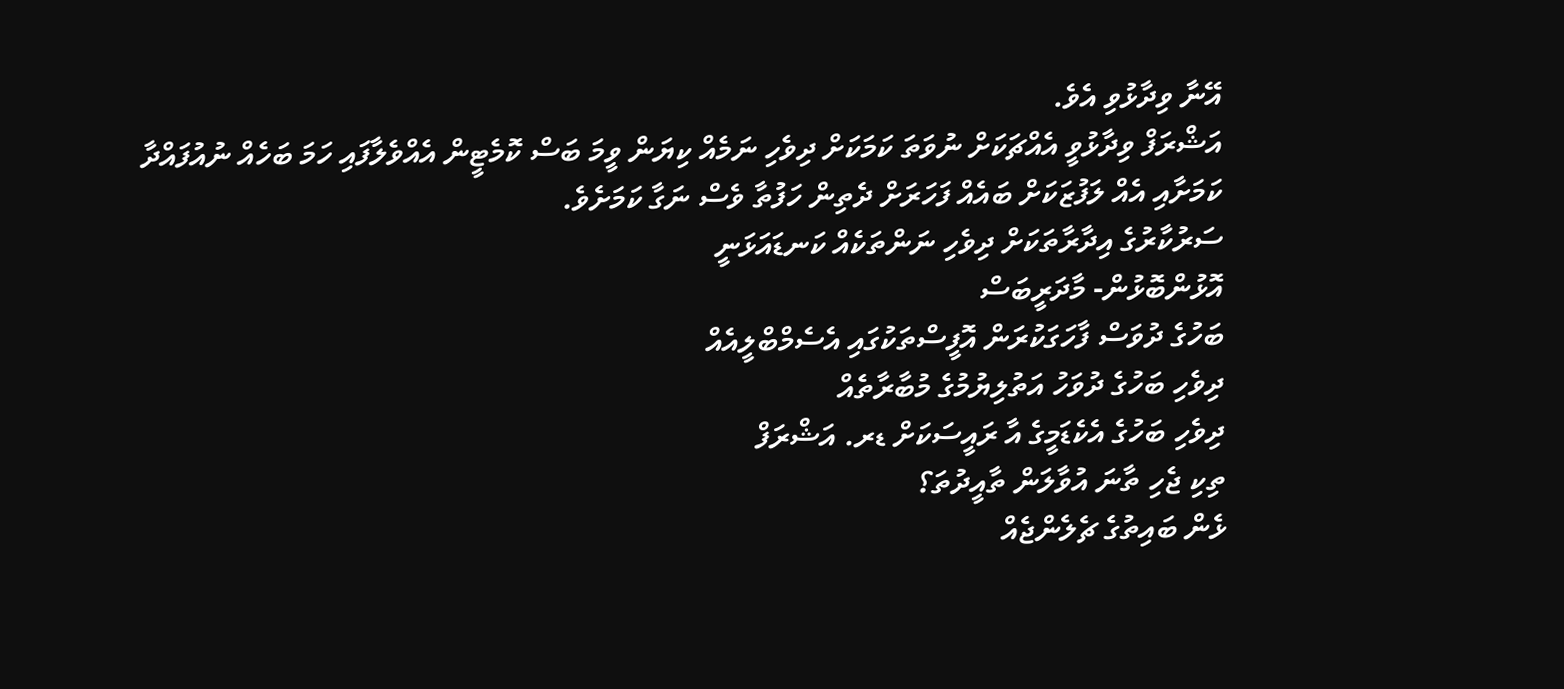އޭނާ ވިދާޅުވި އެވެ.
އަޝްރަފް ވިދާޅުވީ އެއްޗަކަށް ނުވަތަ ކަމަކަށް ދިވެހި ނަމެއް ކިޔަން ވީމަ ބަސް ކޮމެޓީން އެއްވެލާފައި ހަމަ ބަހެއް ނުއުފައްދާ ކަމަށާއި އެއް ލަފުޒަކަށް ބައެއް ފަހަރަށް ދެތިން ހަފުތާ ވެސް ނަގާ ކަމަށެވެ.
ސަރުކާރުގެ އިދާރާތަކަށް ދިވެހި ނަންތަކެއް ކަނޑައަޅަނީ
އޮޅުންބޮޅުން- މާދަރީބަސް
ބަހުގެ ދުވަސް ފާހަގަކުރަން އޮފީސްތަކުގައި އެސެމްބްލީއެއް
ދިވެހި ބަހުގެ ދުވަހު އަތުލިޔުމުގެ މުބާރާތެއް
ދިވެހި ބަހުގެ އެކެޑަމީގެ އާ ރައީސަކަށް ޑރ. އަޝްރަފް
ތިކި ޖެހި ތާނަ އުވާލަން ތާއީދުތަ؟
ޅެން ބައިތުގެ ޗެލެންޖެއް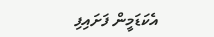އެކަޑަމީން ފަށައިފި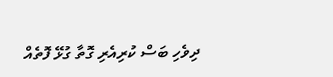ދިވެހި ބަސް ކުރިއެރި ގޮތާ ގުޅޭ ފޮތެއް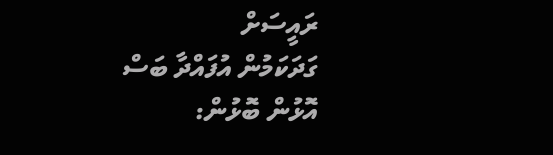ރައީސަށް
ގަދަކަމުން އުފައްދާ ބަސް
އޮޅުން ބޮޅުން: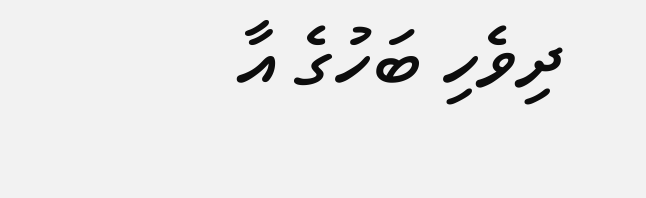ދިވެހި ބަހުގެ އާ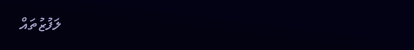ލަފުޒުތައް